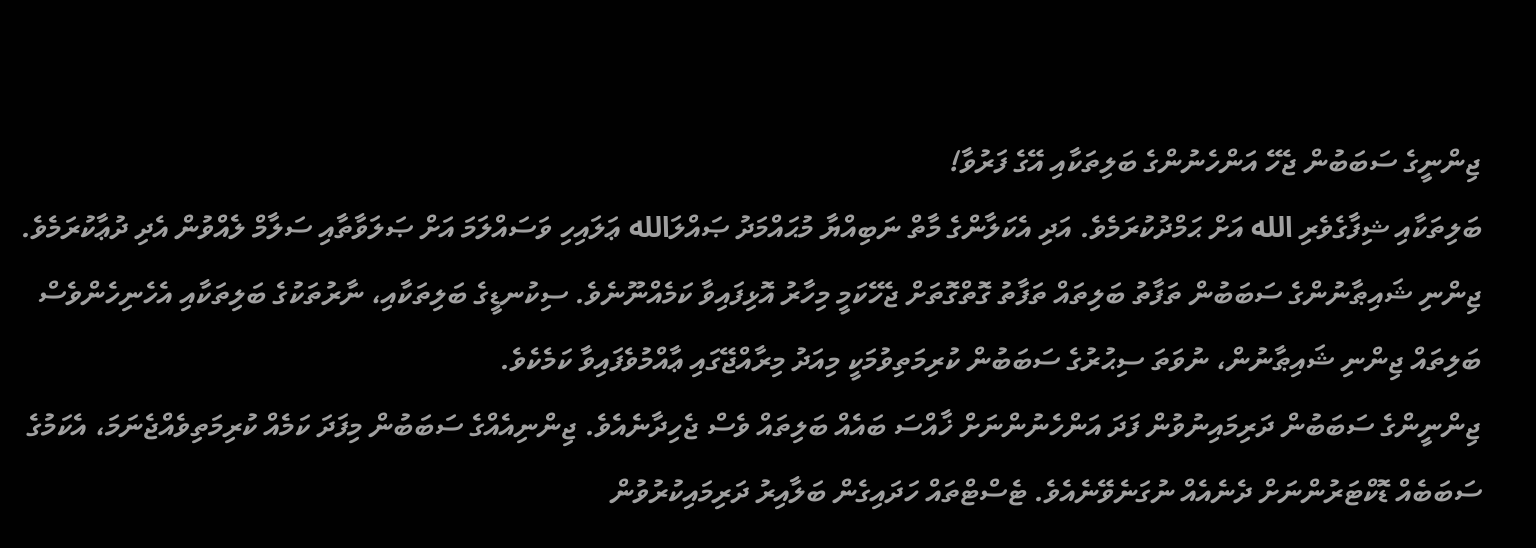ޖިންނީގެ ސަބަބުން ޖެހޭ އަންހެނުންގެ ބަލިތަކާއި އޭގެ ފަރުވާ!
ބަލިތަކާއި ޝިފާގެވެރި الله އަށް ޙަމްދުކުރަމެވެ. އަދި އެކަލާންގެ މާތް ނަބިއްޔާ މުޙައްމަދު ޞައްލަالله ޢަލައިހި ވަސައްލަމަ އަށް ޞަލަވާތާއި ސަލާމް ލެއްވުން އެދި ދުޢާކުރަމެވެ.
ޖިންނި ޝައިޠާނުންގެ ސަބަބުން ތަފާތު ބަލިތައް ތަފާތު ގޮތްގޮތަށް ޖެހޭކަމީ މިހާރު އޮޅިފައިވާ ކަމެއްނޫނެވެ. ސިކުނޑީގެ ބަލިތަކާއި، ނާރުތަކުގެ ބަލިތަކާއި އެހެނިހެންވެސް ބަލިތައް ޖިންނި ޝައިޠާނުން، ނުވަތަ ސިޙުރުގެ ސަބަބުން ކުރިމަތިވުމަކީ މިއަދު މިރާއްޖޭގައި ޢާއްމުވެފައިވާ ކަމެކެވެ.
ޖިންނީންގެ ސަބަބުން ދަރިމައިނުވުން ފަދަ އަންހެނުންނަށް ޚާއްސަ ބައެއް ބަލިތައް ވެސް ޖެހިދާނެއެވެ. ޖިންނިއެއްގެ ސަބަބުން މިފަދަ ކަމެއް ކުރިމަތިވެއްޖެނަމަ، އެކަމުގެ ސަބަބެއް ޑޮކްޓަރުންނަށް ދެނެއެއް ނުގަނެވޭނެއެވެ. ޓެސްޓްތައް ހަދައިގެން ބަލާއިރު ދަރިމައިކުރުވުން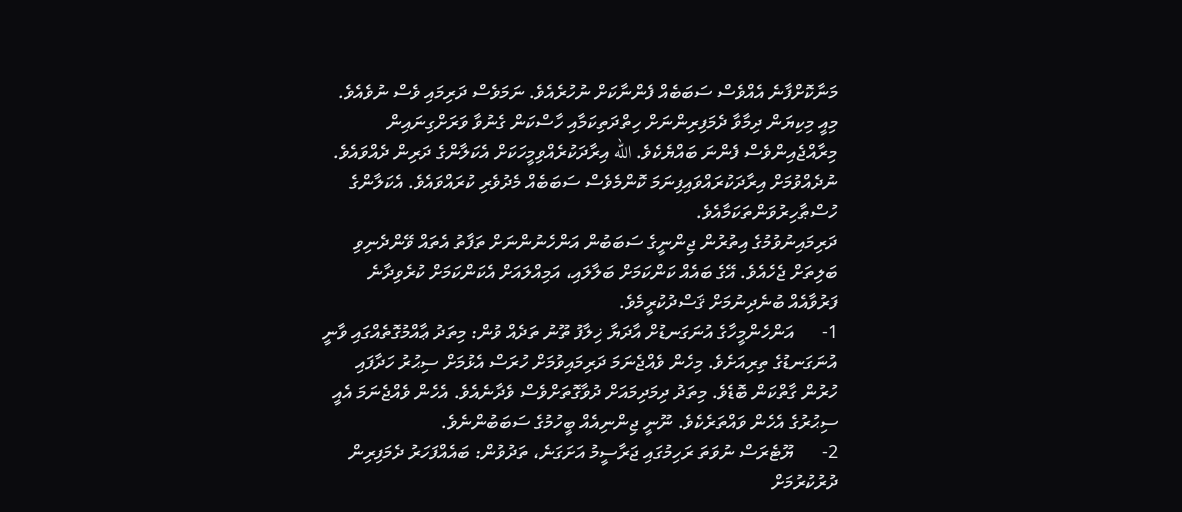މަނާކޮށްފާނެ އެއްވެސް ސަބަބެއް ފެންނާކަށް ނުހުރެއެވެ. ނަމަވެސް ދަރިމައި ވެސް ނުވެއެވެ. މިއީ މިކިޔަން ދިމާވާ ދެމަފިރިންނަށް ހިތްދަތިކަމާއި ހާސްކަން ގެނުވާ ވަރަށްގިނައިން މިރާއްޖެއިންވެސް ފެންނަ ބައްޔެކެވެ. الله އިރާދަކުރެއްވިމީހަކަށް އެކަލާންގެ ދަރިން ދެއްވައެވެ. ނުދެއްވުމަށް އިރާދަކުރައްވައިފިނަމަ ކޮންމެވެސް ސަބަބެއް މެދުވެރި ކުރައްވައެވެ. އެކަލާންގެ ހުސްޠާހިރުވަންތަކަމާއެވެ.
ދަރިމައިނުވުމުގެ އިތުރުން ޖިންނީގެ ސަބަބުން އަންހެނުންނަށް ތަފާތު އެތައް ވޭންދެނިވި ބަލިތަށް ޖެހެއެވެ. އޭގެ ބައެއް ކަންކަމަށް ބަލާލައި، އަމިއްލައަށް އެކަންކަމަށް ކުރެވިދާނެ ފަރުވާއެއް ބުނެދިނުމަށް ޤަސްދުކުރީމެވެ.
1-      އަންހެންމީހާގެ އުނަގަނޑުށް އާދަޔާ ޚިލާފު ތޫނު ތަދެއް ވުން: މިތަދު ޢާއްމުގޮތެއްގައި ވާނީ އުނަގަނޑުގެ ތިރިއަށެވެ. މިހެން ވެއްޖެނަމަ ދަރިމައިވުމަށް ހުރަސް އެޅުމަށް ސިޙުރު ހަދާފައި ހުރުން ގާތްކަން ބޮޑެވެ. މިތަދު ދިމަދިމައަށް ދުވާގޮތަށްވެސް ވެދާނެއެވެ. އެހެން ވެއްޖެނަމަ އެއީ ސިޙުރުގެ އެހެން ވައްތަރެކެވެ. ނޫނީ ޖިންނިއެއް ބީހުމުގެ ސަބަބުންނެވެ.
2-      ޔޫޓެރަސް ނުވަތަ ރަހިމުގައި ޖަރާސީމު އަށަގަނެ، ތަދުވުން: ބައެއްފަހަރު ދެމަފިރިން ދުރުކުރުމަށް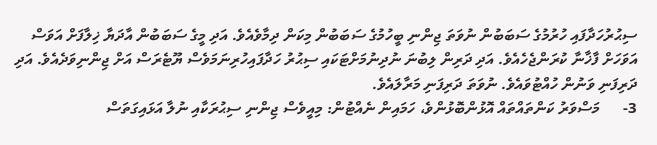ސިޙުރުހަދާފައި ހުރުމުގެ ސަބަބުން ނުވަތަ ޖިންނި ބީހުމުގެ ސަބަބުން މިކަން ދިމާވެއެވެ. އަދި މީގެ ސަބަބުން އާދަޔާ ޚިލާފަށް އަވަސް އަވަހަށް ފާޚާނާ ކުރަންޖެހެއެވެ. އަދި ދަރިން ލިބުނަ ނުދިނުމަށްޓަކައި ސިޙުރު ހަދާފައިހުރިނަމަވެސް ޔޫޓެރަސް އަށް ޖިންނިވަދެއެވެ. އަދި ދަރިފަނި ވަނުން ހުއްޓުވައެވެ. ނުވަތަ ދަރިފަނި މަރާލައެވެ.
3-      މަސްވަރު ކަންތައްތައް އޮޅުންބޮޅުންވެ، ހަމައިން ނެއްޓުން: މިއީވެސް ޖިންނި ސިޙުރަކާއި ނުލާ އަޅައިގަތަސް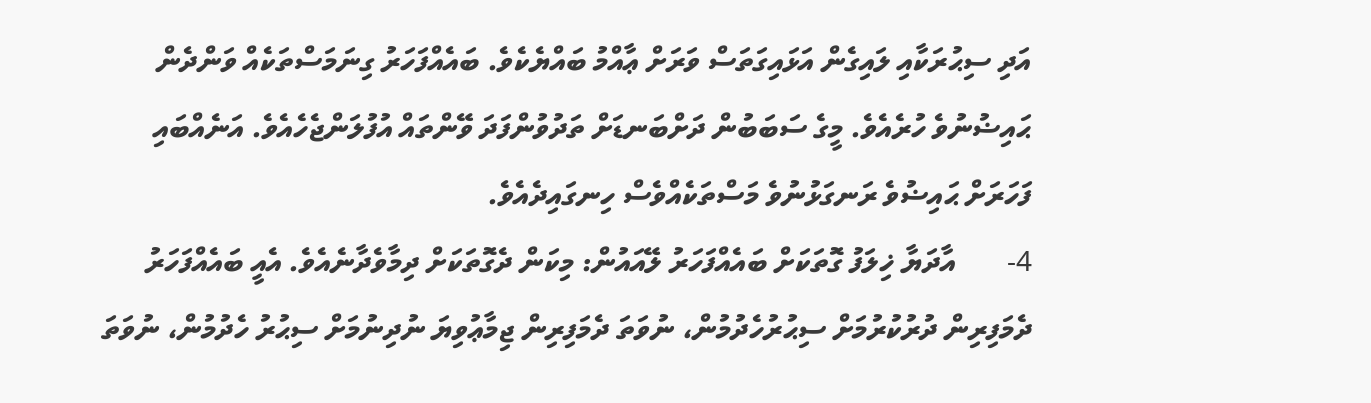އަދި ސިޙުރަކާއި ލައިގެން އަޅައިގަތަސް ވަރަށް ޢާއްމު ބައްޔެކެވެ. ބައެއްފަހަރު ގިނަމަސްތަކެއް ވަންދެން ޙައިޟުނުވެ ހުރެއެވެ. މީގެ ސަބަބުން ދަށްބަނޑަށް ތަދުވުންފަދަ ވޭންތައް އުފުލަންޖެހެއެވެ. އަނެއްބައި ފަހަރަށް ޙައިޟުވެ ރަނގަޅުނުވެ މަސްތަކެއްވެސް ހިނގައިދެއެވެ.
4-       އާދަޔާ ޚިލަފު ގޮތަކަށް ބައެއްފަހަރު ލޭއައުން: މިކަން ދެގޮތަކަށް ދިމާވެދާނެއެވެ. އެއީ ބައެއްފަހަރު ދެމަފިރިން ދުރުކުރުމަށް ސިޙުރުހެދުމުން، ނުވަތަ ދެމަފިރިން ޖިމާޢުވިޔަ ނުދިނުމަށް ސިޙުރު ހެދުމުން، ނުވަތަ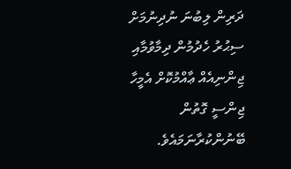ދަރިން ލިބުނަ ނުދިނުމަށް ސިޙުރު ހެދުމުން ދިމާވުމާއި ޖިންނިއެއް ޢާއްމުކޮށް އެމީހާ ޖިންސީ ގޮތުން ބޭނުންކުރާނަމައެވެ.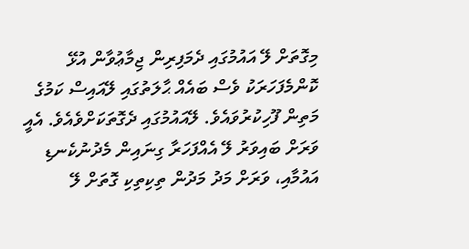މިގޮތަށް ލޭ އައުމުގައި ދެމަފިރިން ޖިމާޢުވާން އުޅޭ ކޮންމެފަހަރަކު ވެސް ބައެއް ޙާލަތުގައި ލޭއައިސް ކަމުގެ މަތިން ފޫހިކުރުވައެވެ. ލޭއައުމުގައި ދެގޮތަކަށްވެއެވެ. އެއީ ވަރަށް ބައިވަރު ލޭ އެއްފަހަރާ ގިނައިން މެދުނުކެނޑި އައުމާއި، ވަރަށް މަދު މަދުން ތިކިތިކި ގޮތަށް ލޭ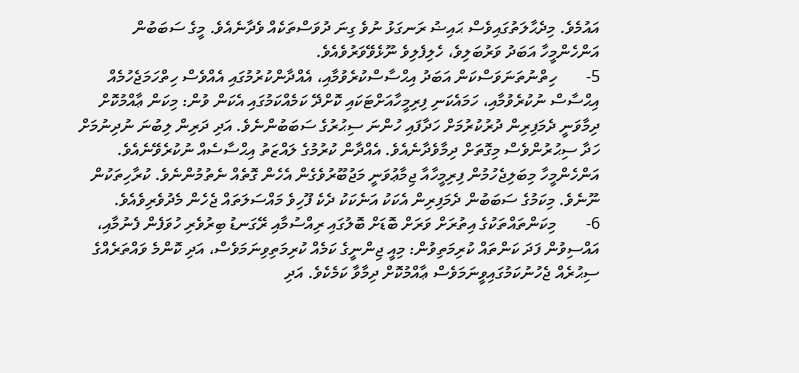އައުމެވެ. މިދެޙާލަތުގައިވެސް ޙައިޟު ރަނގަޅު ނުވެ ގިނަ ދުވަސްތަކެއް ވެދާނެއެވެ. މީގެ ސަބަބުން އަންހެންމީހާ އަބަދު ވަރުބަލިވެ، ހެލިފެލިވެ ނޫޅެވޭވަރުވެއެވެ.
5-       ހިތްނުތަނަވަސްކަން އަބަދު އިޙްސާސްކުރެވުމާއި، އެއްދާންކުރުމުގައި އެއްވެސް ހިތްހަމަޖެހުމެއް އިޙްސާސް ނުކުރެވުމާއި، ހަމައެކަނި ފިރިމީހާއަށްޓަކައި ކޮށްދޭ ކަމެއްކަމުގައި އެކަން ވުން: މިކަން ޢާއްމުކޮށް ދިމާވަނީ ދެމަފިރިން ދުރުކުރުމަށް ހަދާފައި ހުންނަ ސިޙުރުގެ ސަބަބުންނެވެ. އަދި ދަރިން ލިބުނަ ނުދިނުމަށް ހަދާ ސިޙުރުންވެސް މިގޮތަށް ދިމާވެދާނެއެވެ. އެއްދާން ކުރުމުގެ ލައްޒަތު އިޙްސާސެއް ނުކުރެވޭނެއެވެ. އަންހެންމީހާ މިބަލިޖެހުމުން ފިރިމީހާއާ ޖިމާޢުވަނީ މަޖުބޫރުވެގެން އެހެން ގޮތެއް ނެތުމުންނެވެ. ކުރާހިތަކުން ނޫނެވެ. މިކަމުގެ ސަބަބުން ދެމަފިރިން އެކަކު އަނެކަކު ދެކެ ފޫހިވެ މައްސަލަތައް ޖެހެން މެދުވެރިވެއެވެ.
6-       މިކަންތައްތަކުގެ އިތުރަށް ވަރަށް ބޮޑަށް ބޮލުގައި ރިއްސުމާއި ރޭގަނޑު ބިރުވެރި ހުވަފެން ފެނުމާއި، އައްސިވުން ފަދަ ކަންތައް ކުރިމަތިވުން: މިއީ ޖިންނީގެ ކަމެއް ކުރިމަތިވިނަމަވެސް، އަދި ކޮންމެ ވައްތަރެއްގެ ސިޙުރެއް ޖެހުނުކަމުގައިވީނަމަވެސް ޢާއްމުކޮށް ދިމާވާ ކަމެކެވެ. އަދި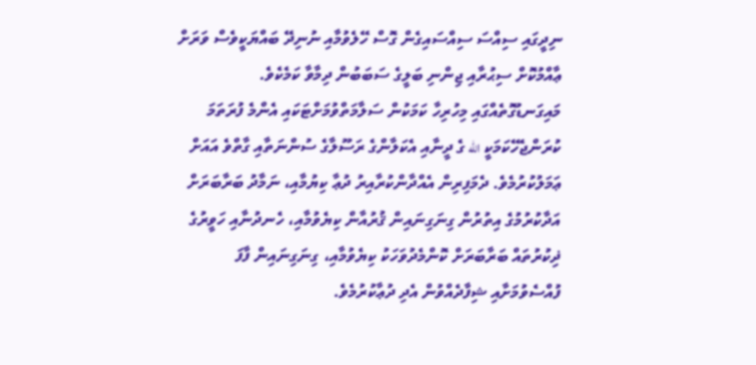ނިދީގައި ސިއްސަ ސިއްސައިގެން ގޮސް ހޭލެވުމާއި ނުނިދޭ ބައްޔަކީވެސް ވަރަށް ޢާއްމުކޮށް ސިޙުރާއި ޖިންނި ބަލީގެ ސަބަބުން ދިމާވާ ކަމެކެވެ.
މައިގަނޑުގޮތެއްގައި މިހުރިހާ ކަމަކުން ސަލާމަތްވުމަށްޓަކައި އެންމެ ފުރަތަމަ ކުރަންޖެހޭކަމަކީ الله ގެ ދީނާއި އެކަލާންގެ ރަސޫލާގެ ސުންނަތާއި ގާތްވެ އައަށް ޢަމަލުކުރުމެވެ. ދެމަފިރިން އެއްދާންކުރާއިރު ދުޢާ ކިޔުމާއި، ނަމާދު ބަރާބަރަށް އަދާކުރުމުގެ އިތުރުން ގިނަގިނައިން ޤުރުއާން ކިޔެވުމާއި، ހެނދުނާއި ހަވީރުގެ ޛިކުރުތައް ބަރާބަރަށް ކޮންމެދުވަހަކު ކިޔެވުމާއި، ގިނަގިނައިން ފާފަ ފުއްސެވުމަށާއި ޝިފާދެއްވުން އެދި ދުޢާކުރުމެވެ.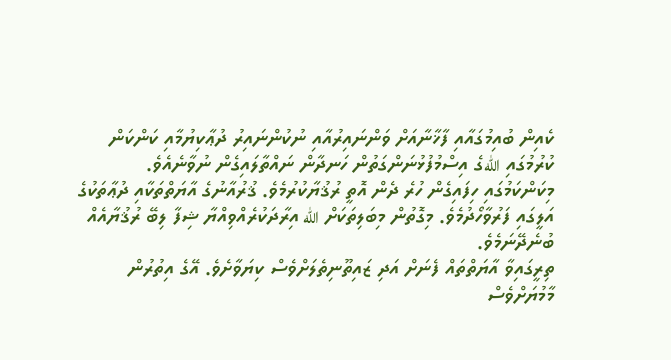ކެއިން ބުއިމުގައާއި ފާޚާނާއަށް ވަންނައިރުއާއި ނުކުންނައިރު ދުޢާކިޔުމާއި ކަންކަން ކުރުމުގައި اللهގެ އިސްމުފުޅުނަންގަތުން ހަނދާން ނައްތާލައިގެން ނުވާނެއެވެ. މިކަންކަމުގައި ހިފައިގެން ހުރެ ދެން އޮތީ ރުޤުޔާކުރުމެވެ. ޤުރުއާނުގެ އާޔަތްތަކާއި ދުޢާތަކުގެ އަލީގައި ފަރުވާހޯދުމެވެ. މިގޮތުން މިބަލިތަކަށް الله އިރާދަކުރެއްވިއްޔާ ޝިފާ ލިބޭ ރުޤުޔާއެއް ބުނެދޭނަމެވެ.
ތިރީގައިވާ އާޔަތްތައް ފެނަށް އަދި ޒައިތޫނިތެލަށްވެސް ކިޔަވާށެވެ. އޭގެ އިތުރުން މާމުޔަށްވެސް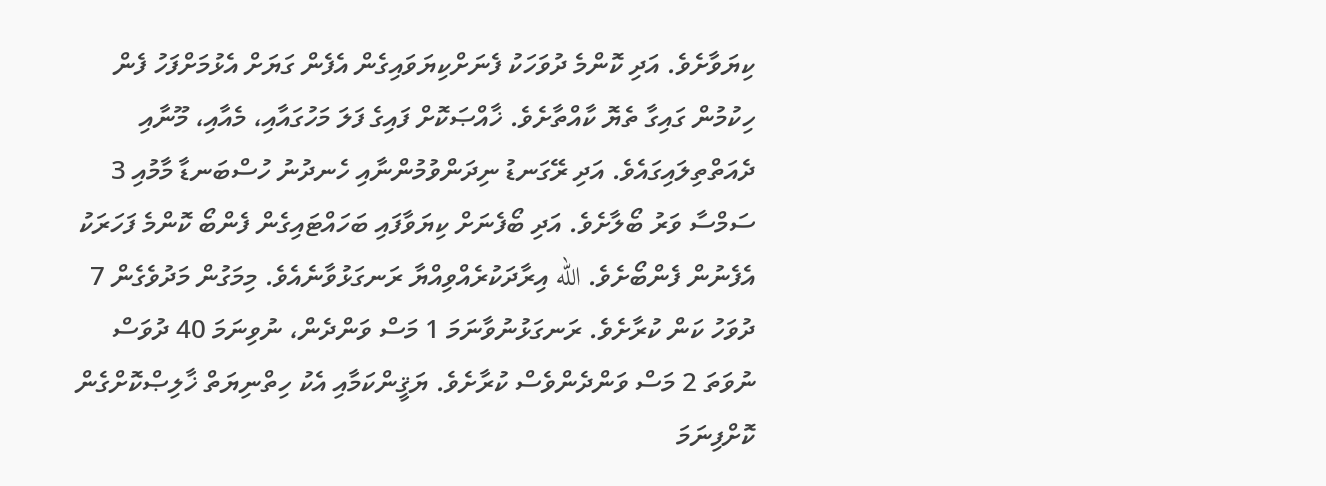ކިޔަވާށެވެ. އަދި ކޮންމެ ދުވަހަކު ފެނަށްކިޔަވައިގެން އެފެން ގަޔަށް އެޅުމަށްފަހު ފެން ހިކުމުން ގައިގާ ތެޔޮ ކާއްތާށެވެ. ޚާއްޞަކޮށް ފައިގެ ފަލަ މަހުގައާއި، މެއާއި، މޫނާއި ދެއަތްތިލައިގައެވެ. އަދި ރޭގަނޑު ނިދަންވުމުންނާއި ހެނދުނު ހުސްބަނޑާ މާމުއި 3 ސަމްސާ ވަރު ބޯލާށެވެ. އަދި ބޯފެނަށް ކިޔަވާފައި ބަހައްޓައިގެން ފެންބޯ ކޮންމެ ފަހަރަކު އެފެނުން ފެންބޯށެވެ. الله އިރާދަކުރެއްވިއްޔާ ރަނގަޅުވާނެއެވެ. މިމަގުން މަދުވެގެން 7 ދުވަހު ކަން ކުރާށެވެ. ރަނގަޅުނުވާނަމަ 1 މަސް ވަންދެން، ނުވިނަމަ 40 ދުވަސް ނުވަތަ 2 މަސް ވަންދެންވެސް ކުރާށެވެ. ޔަޤީންކަމާއި އެކު ހިތްނިޔަތް ޚާލިޞްކޮށްގެން ކޮށްފިނަމަ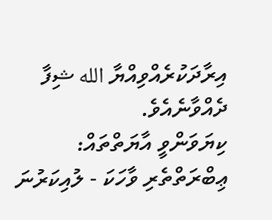އިރާދަކުރެއްވިއްޔާ الله ޝިފާ ދެއްވާނެއެވެ.
ކިޔަވަންވީ އާޔަތްތައް:
ޢިބްރަތްތެރި ވާހަކަ - ލުއިކަރުނަ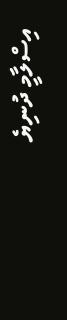އިސްލާމީ ދުނިޔެ